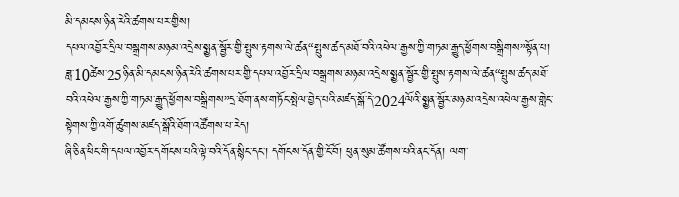མི་དམངས་ཉིན་རེའི་ཚགས་པར་གྱིས།
དཔལ་འབྱོར་དྲིལ་བསྒྲགས་མཉམ་འདྲེས་སྨྱན་སྦྱོར་གྱི་སྤུས་རྟགས་ལེ་ཚན“སྤུས་ཚད་མཐོ་བའི་འཕེལ་རྒྱས་ཀྱི་གཏམ་རྒྱུད་ཕྱོགས་བསྒྲིགས”སྟོན་པ།
ཟླ་10ཚེས་25ཉིན་མི་དམངས་ཉིན་རེའི་ཚགས་པར་གྱི་དཔལ་འབྱོར་དྲིལ་བསྒྲགས་མཉམ་འདྲེས་སྨྱན་སྦྱོར་གྱི་སྤུས་རྟགས་ལེ་ཚན“སྤུས་ཚད་མཐོ་བའི་འཕེལ་རྒྱས་ཀྱི་གཏམ་རྒྱུད་ཕྱོགས་བསྒྲིགས”དྲ་ཐོག་ནས་གཏོང་སྤེལ་བྱེད་པའི་མཛད་སྒོ་དེ་2024ལོའི་སྨྱན་སྦྱོར་མཉམ་འདྲེས་འཕེལ་རྒྱས་གླེང་སྟེགས་ཀྱི་འགོ་ཚུགས་མཛད་སྒོའི་ཐོག་འཚོགས་པ་རེད།
ཞི་ཅིན་ཕིང་གི་དཔལ་འབྱོར་དགོངས་པའི་ལྟེ་བའི་དོན་སྙིང་དང་། དགོངས་དོན་གྱི་ངོ་བོ། ཕུན་སུམ་ཚོགས་པའི་ནང་དོན། ལག་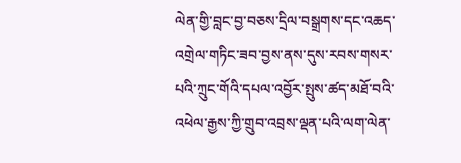ལེན་གྱི་བླང་བྱ་བཅས་དྲིལ་བསྒྲགས་དང་འཆད་འགྲེལ་གཏིང་ཟབ་བྱས་ནས་དུས་རབས་གསར་པའི་ཀྲུང་གོའི་དཔལ་འབྱོར་སྤུས་ཚད་མཐོ་བའི་འཕེལ་རྒྱས་ཀྱི་གྲུབ་འབྲས་ལྡན་པའི་ལག་ལེན་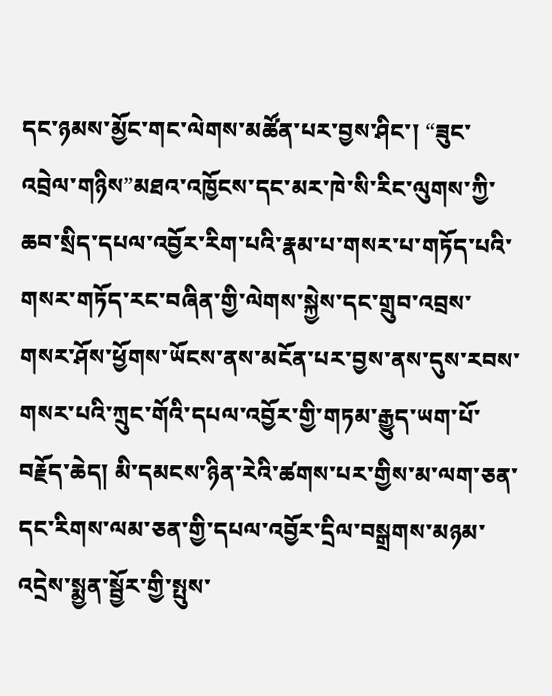དང་ཉམས་མྱོང་གང་ལེགས་མཚོན་པར་བྱས་ཤིང་། “ཟུང་འབྲེལ་གཉིས”མཐའ་འཁྱོངས་དང་མར་ཁེ་སི་རིང་ལུགས་ཀྱི་ཆབ་སྲིད་དཔལ་འབྱོར་རིག་པའི་རྣམ་པ་གསར་པ་གཏོད་པའི་གསར་གཏོད་རང་བཞིན་གྱི་ལེགས་སྐྱེས་དང་གྲུབ་འབྲས་གསར་ཤོས་ཕྱོགས་ཡོངས་ནས་མངོན་པར་བྱས་ནས་དུས་རབས་གསར་པའི་ཀྲུང་གོའི་དཔལ་འབྱོར་གྱི་གཏམ་རྒྱུད་ཡག་པོ་བརྗོད་ཆེད། མི་དམངས་ཉིན་རེའི་ཚགས་པར་གྱིས་མ་ལག་ཅན་དང་རིགས་ལམ་ཅན་གྱི་དཔལ་འབྱོར་དྲིལ་བསྒྲགས་མཉམ་འདྲེས་སྨྱན་སྦྱོར་གྱི་སྤུས་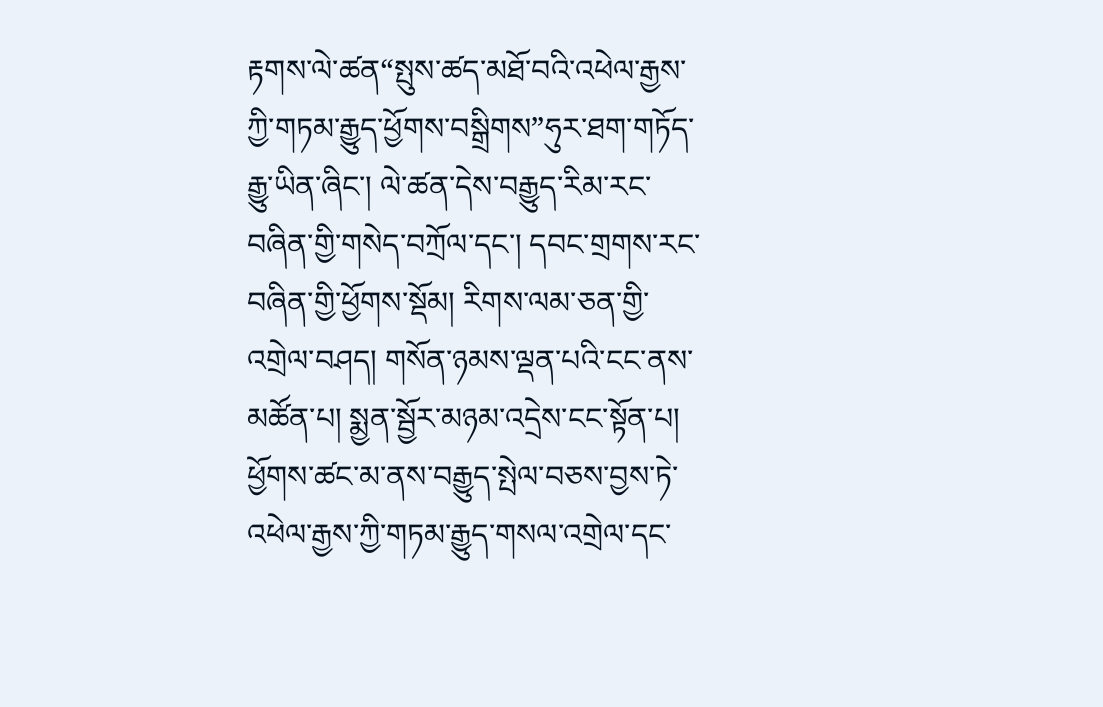རྟགས་ལེ་ཚན“སྤུས་ཚད་མཐོ་བའི་འཕེལ་རྒྱས་ཀྱི་གཏམ་རྒྱུད་ཕྱོགས་བསྒྲིགས”ཧུར་ཐག་གཏོད་རྒྱུ་ཡིན་ཞིང་། ལེ་ཚན་དེས་བརྒྱུད་རིམ་རང་བཞིན་གྱི་གསེད་བཀྲོལ་དང་། དབང་གྲགས་རང་བཞིན་གྱི་ཕྱོགས་སྡོམ། རིགས་ལམ་ཅན་གྱི་འགྲེལ་བཤད། གསོན་ཉམས་ལྡན་པའི་ངང་ནས་མཚོན་པ། སྨྱན་སྦྱོར་མཉམ་འདྲེས་ངང་སྟོན་པ། ཕྱོགས་ཚང་མ་ནས་བརྒྱུད་སྤེལ་བཅས་བྱས་ཏེ་འཕེལ་རྒྱས་ཀྱི་གཏམ་རྒྱུད་གསལ་འགྲེལ་དང་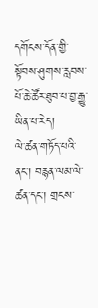དགོངས་དོན་གྱི་སྟོབས་ཤུགས་རླབས་པོ་ཆེ་ཚོར་ཐུབ་པ་བྱ་རྒྱུ་ཡིན་པ་རེད།
ལེ་ཚན་གཏོད་པའི་ནང་། བརྙན་ལམ་ལེ་ཚན་དང་། གྲངས་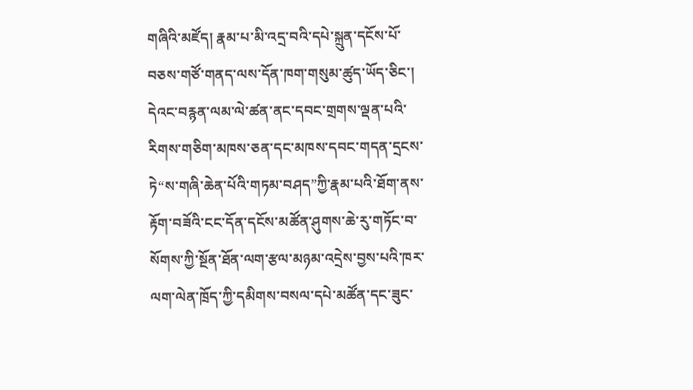གཞིའི་མཛོད། རྣམ་པ་མི་འདྲ་བའི་དཔེ་སྐྲུན་དངོས་པོ་བཅས་གཙོ་གནད་ལས་དོན་ཁག་གསུམ་ཚུད་ཡོད་ཅིང་། དེའང་བརྙན་ལམ་ལེ་ཚན་ནང་དབང་གྲགས་ལྡན་པའི་རིགས་གཅིག་མཁས་ཅན་དང་མཁས་དབང་གདན་དྲངས་ཏེ“ས་གཞི་ཆེན་པོའི་གཏམ་བཤད”ཀྱི་རྣམ་པའི་ཐོག་ནས་རྟོག་བཟོའི་ངང་དོན་དངོས་མཚོན་ཤུགས་ཆེ་རུ་གཏོང་བ་སོགས་ཀྱི་སྔོན་ཐོན་ལག་རྩལ་མཉམ་འདྲེས་བྱས་པའི་ཁར་ལག་ལེན་ཁྲོད་ཀྱི་དམིགས་བསལ་དཔེ་མཚོན་དང་ཟུང་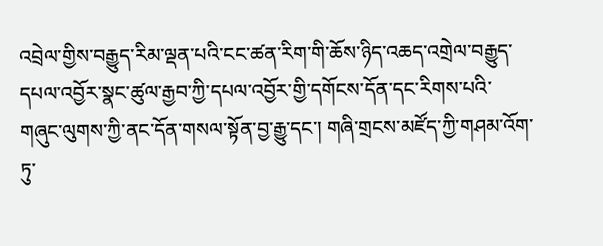འབྲེལ་གྱིས་བརྒྱུད་རིམ་ལྡན་པའི་ངང་ཚན་རིག་གི་ཆོས་ཉིད་འཆད་འགྲེལ་བརྒྱུད་དཔལ་འབྱོར་སྣང་ཚུལ་རྒྱབ་ཀྱི་དཔལ་འབྱོར་གྱི་དགོངས་དོན་དང་རིགས་པའི་གཞུང་ལུགས་ཀྱི་ནང་དོན་གསལ་སྟོན་བྱ་རྒྱུ་དང་། གཞི་གྲངས་མཛོད་ཀྱི་གཤམ་འོག་ཏུ་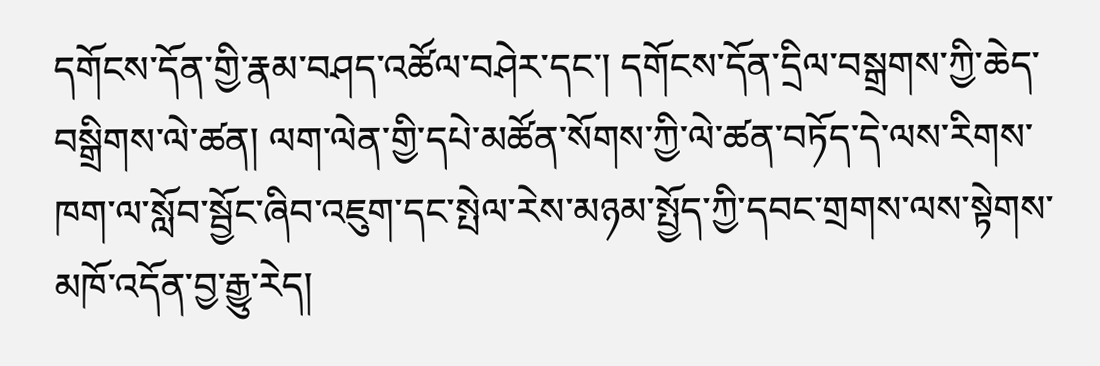དགོངས་དོན་གྱི་རྣམ་བཤད་འཚོལ་བཤེར་དང་། དགོངས་དོན་དྲིལ་བསྒྲགས་ཀྱི་ཆེད་བསྒྲིགས་ལེ་ཚན། ལག་ལེན་གྱི་དཔེ་མཚོན་སོགས་ཀྱི་ལེ་ཚན་བཏོད་དེ་ལས་རིགས་ཁག་ལ་སློབ་སྦྱོང་ཞིབ་འཇུག་དང་སྤེལ་རེས་མཉམ་སྤྱོད་ཀྱི་དབང་གྲགས་ལས་སྟེགས་མཁོ་འདོན་བྱ་རྒྱུ་རེད།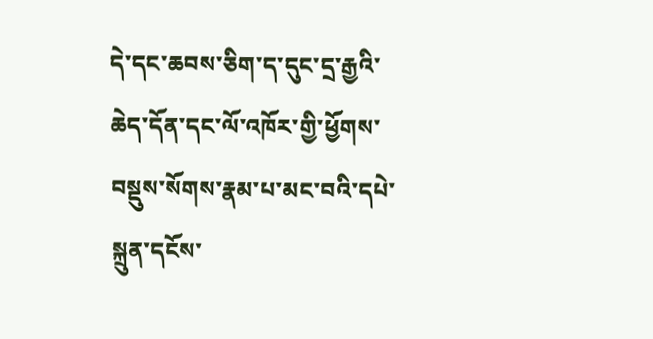དེ་དང་ཆབས་ཅིག་ད་དུང་དྲ་རྒྱའི་ཆེད་དོན་དང་ལོ་འཁོར་གྱི་ཕྱོགས་བསྡུས་སོགས་རྣམ་པ་མང་བའི་དཔེ་སྐྲུན་དངོས་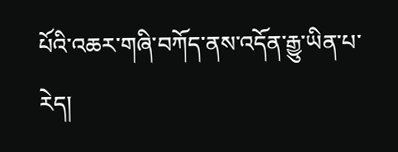པོའི་འཆར་གཞི་བཀོད་ནས་འདོན་རྒྱུ་ཡིན་པ་རེད།